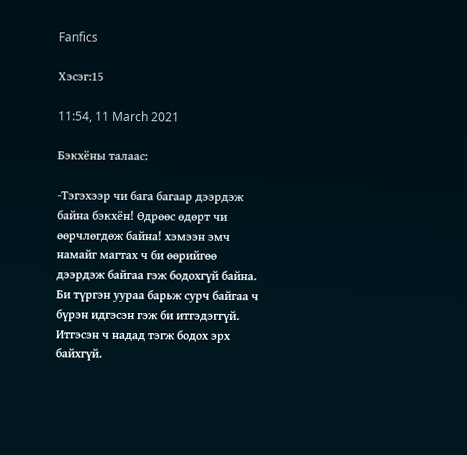Fanfics

Хэсэг:15

11:54, 11 March 2021

Бэкхёны талаас:

-Тэгэхээр чи бага багаар дээрдэж байна бэкхён! Өдрөөс өдөрт чи өөрчлөгдөж байна! хэмээн эмч намайг магтах ч би өөрийгөө дээрдэж байгаа гэж бодохгүй байна. Би түргэн уураа барьж сурч байгаа ч бүрэн идгэсэн гэж би итгэдэггүй. Итгэсэн ч надад тэгж бодох эрх байхгүй.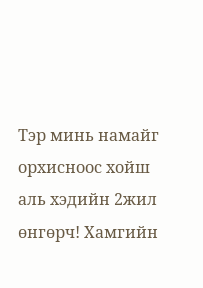Тэр минь намайг орхисноос хойш аль хэдийн 2жил өнгөрч! Хамгийн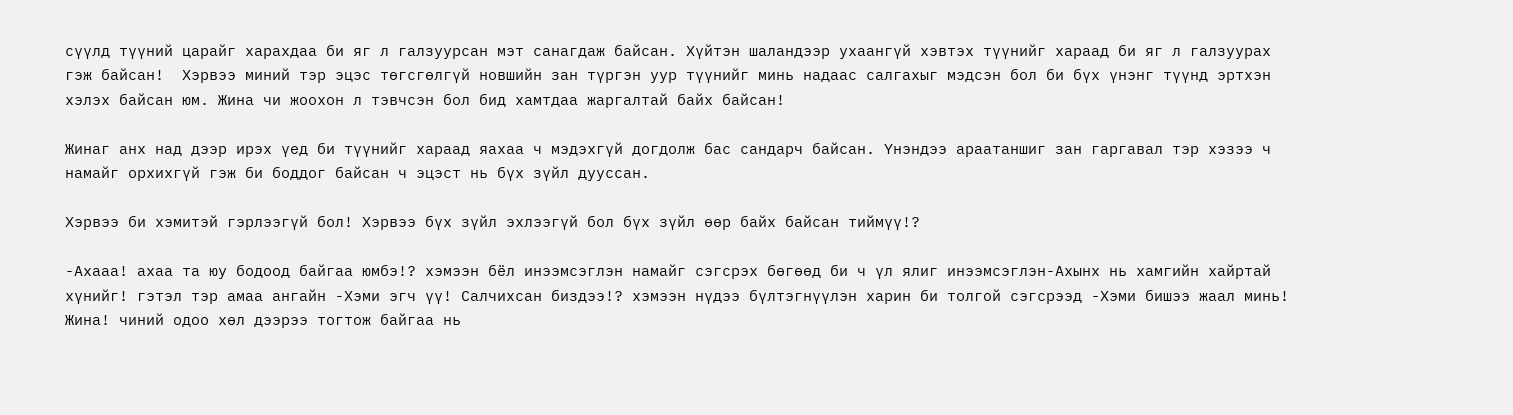сүүлд түүний царайг харахдаа би яг л галзуурсан мэт санагдаж байсан. Хүйтэн шаландээр ухаангүй хэвтэх түүнийг хараад би яг л галзуурах гэж байсан!  Хэрвээ миний тэр эцэс төгсгөлгүй новшийн зан түргэн уур түүнийг минь надаас салгахыг мэдсэн бол би бүх үнэнг түүнд эртхэн хэлэх байсан юм. Жина чи жоохон л тэвчсэн бол бид хамтдаа жаргалтай байх байсан!

Жинаг анх над дээр ирэх үед би түүнийг хараад яахаа ч мэдэхгүй догдолж бас сандарч байсан. Үнэндээ араатаншиг зан гаргавал тэр хэзээ ч намайг орхихгүй гэж би боддог байсан ч эцэст нь бүх зүйл дууссан.

Хэрвээ би хэмитэй гэрлээгүй бол! Хэрвээ бүх зүйл эхлээгүй бол бүх зүйл өөр байх байсан тиймүү!?

-Ахааа! ахаа та юу бодоод байгаа юмбэ!? хэмээн бёл инээмсэглэн намайг сэгсрэх бөгөөд би ч үл ялиг инээмсэглэн-Ахынх нь хамгийн хайртай хүнийг! гэтэл тэр амаа ангайн -Хэми эгч үү! Салчихсан биздээ!? хэмээн нүдээ бүлтэгнүүлэн харин би толгой сэгсрээд -Хэми бишээ жаал минь! Жина! чиний одоо хөл дээрээ тогтож байгаа нь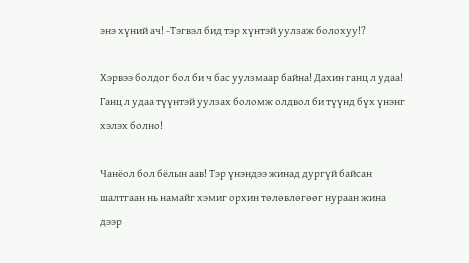энэ хүний ач! -Тэгвэл бид тэр хүнтэй уулзаж болохуу!?

Хэрвээ болдог бол би ч бас уулзмаар байна! Дахин ганц л удаа! Ганц л удаа түүнтэй уулзах боломж олдвол би түүнд бүх үнэнг хэлэх болно!

Чанёол бол бёлын аав! Тэр үнэндээ жинад дургүй байсан шалтгаан нь намайг хэмиг орхин төлөвлөгөөг нураан жина дээр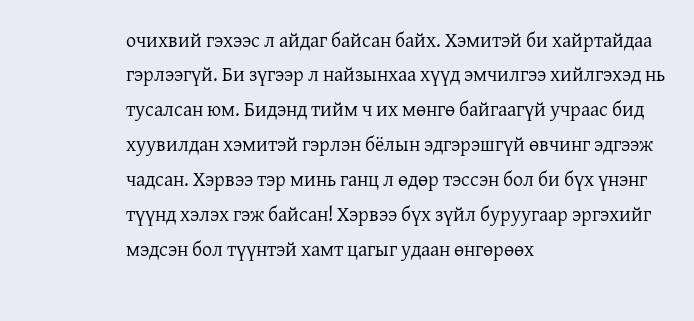очихвий гэхээс л айдаг байсан байх. Хэмитэй би хайртайдаа гэрлээгүй. Би зүгээр л найзынхаа хүүд эмчилгээ хийлгэхэд нь тусалсан юм. Бидэнд тийм ч их мөнгө байгаагүй учраас бид хуувилдан хэмитэй гэрлэн бёлын эдгэрэшгүй өвчинг эдгээж чадсан. Хэрвээ тэр минь ганц л өдөр тэссэн бол би бүх үнэнг түүнд хэлэх гэж байсан! Хэрвээ бүх зүйл буруугаар эргэхийг мэдсэн бол түүнтэй хамт цагыг удаан өнгөрөөх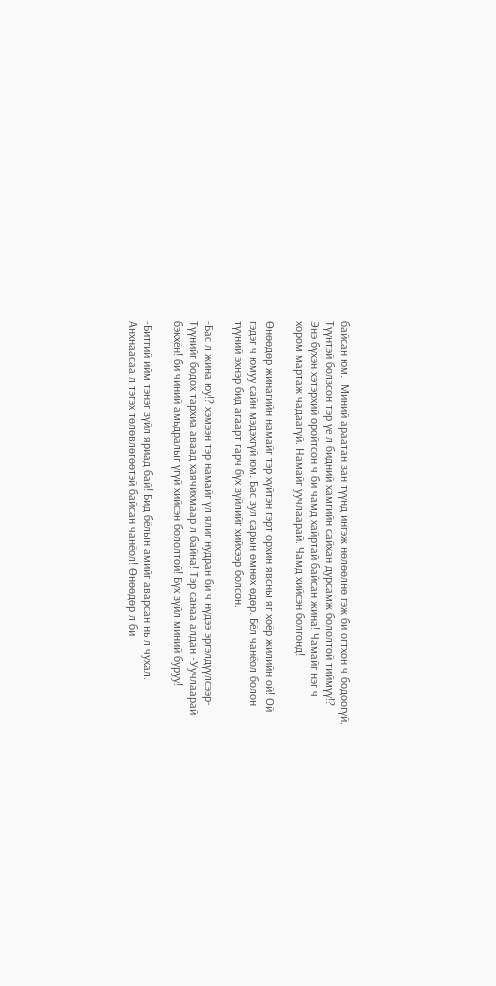байсан юм.  Миний араатан зан түүнд ингэж нөлөөлнө гэж би огтхон ч бодоогүй. Түүнтэй болзсон тэр үе л бидний хамгийн сайхан дурсамж бололтой тиймүү!?  Энэ бүхэн хэтэрхий оройтсон ч би чамд хайртай байсан жина! Чамайг нэг ч хором мартаж чадаагүй. Намайг уучлаарай. Чамд хийсэн болгонд!

Өнөөдөр жинагийн намайг тэр хүйтэн гэрт орхин явсны яг хоёр жилийн ой! Ой гэдэг ч юмуу сайн мэдэхгүй юм. Бас зул сарын өмнөх өдөр. Бёл чанёол болон түүний эхнэр бид агаарт гарч бүх зүйлийг хийхээр болсон.

-Бас л жина юу!? хэмээн тэр намайг үл ялиг нудран би ч нүдээ эргэлдүүлсээр-Түүнийг бодох тархиа аваад хаячихмаар л байна! Тэр санаа алдан -Уучлаарай бэкхён! би чиний амьдралыг үгүй хийсэн бололтой! Бүх зүйл миний буруу!

-Битгий ийм тэнэг зүйл яриад бай! Бид бёлын амийг аварсан нь л чухал. Анхнаасаа л тэгэх төлөвлөгөөтэй байсан чанёол! Өнөөдөр л би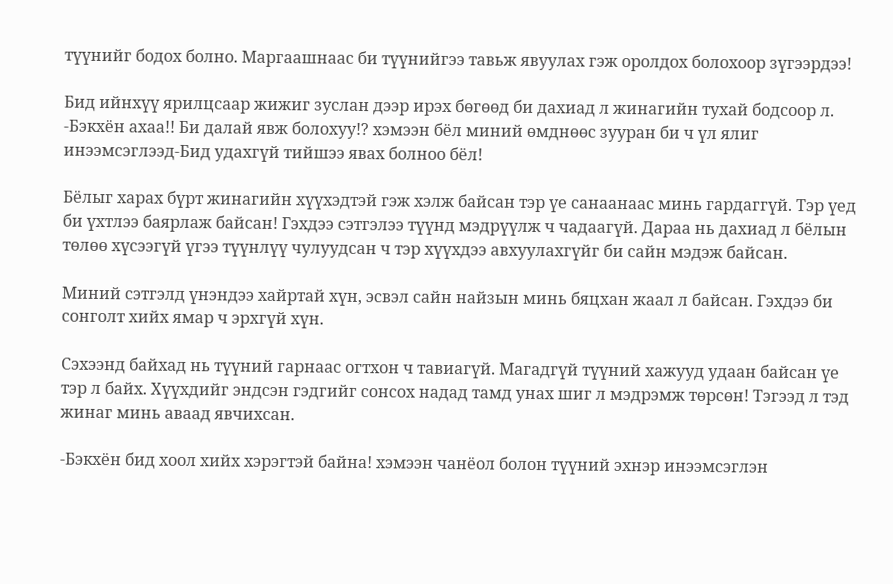түүнийг бодох болно. Маргаашнаас би түүнийгээ тавьж явуулах гэж оролдох болохоор зүгээрдээ!

Бид ийнхүү ярилцсаар жижиг зуслан дээр ирэх бөгөөд би дахиад л жинагийн тухай бодсоор л. -Бэкхён ахаа!! Би далай явж болохуу!? хэмээн бёл миний өмднөөс зууран би ч үл ялиг инээмсэглээд-Бид удахгүй тийшээ явах болноо бёл!

Бёлыг харах бүрт жинагийн хүүхэдтэй гэж хэлж байсан тэр үе санаанаас минь гардаггүй. Тэр үед би үхтлээ баярлаж байсан! Гэхдээ сэтгэлээ түүнд мэдрүүлж ч чадаагүй. Дараа нь дахиад л бёлын төлөө хүсээгүй үгээ түүнлүү чулуудсан ч тэр хүүхдээ авхуулахгүйг би сайн мэдэж байсан.

Миний сэтгэлд үнэндээ хайртай хүн, эсвэл сайн найзын минь бяцхан жаал л байсан. Гэхдээ би сонголт хийх ямар ч эрхгүй хүн.

Сэхээнд байхад нь түүний гарнаас огтхон ч тавиагүй. Магадгүй түүний хажууд удаан байсан үе тэр л байх. Хүүхдийг эндсэн гэдгийг сонсох надад тамд унах шиг л мэдрэмж төрсөн! Тэгээд л тэд жинаг минь аваад явчихсан.

-Бэкхён бид хоол хийх хэрэгтэй байна! хэмээн чанёол болон түүний эхнэр инээмсэглэн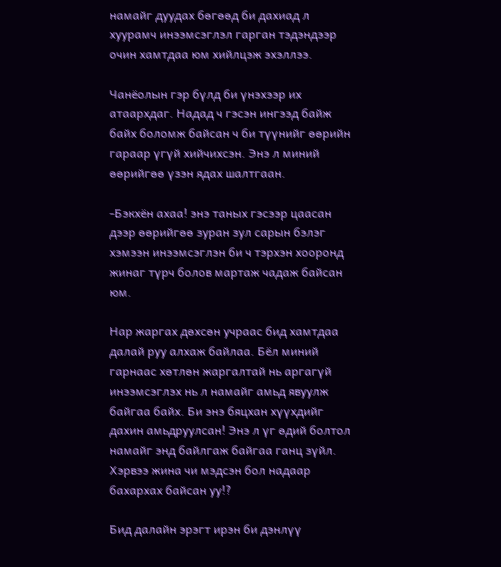намайг дуудах бөгөөд би дахиад л хуурамч инээмсэглэл гарган тэдэндээр очин хамтдаа юм хийлцэж эхэллээ.

Чанёолын гэр бүлд би үнэхээр их атаархдаг. Надад ч гэсэн ингээд байж байх боломж байсан ч би түүнийг өөрийн гараар үгүй хийчихсэн. Энэ л миний өөрийгөө үзэн ядах шалтгаан.

-Бэкхён ахаа! энэ таных гэсээр цаасан дээр өөрийгөө зуран зул сарын бэлэг хэмээн инээмсэглэн би ч тэрхэн хооронд жинаг түрч болов мартаж чадаж байсан юм.

Нар жаргах дөхсөн учраас бид хамтдаа далай руу алхаж байлаа. Бёл миний гарнаас хөтлөн жаргалтай нь аргагүй инээмсэглэх нь л намайг амьд явуулж байгаа байх. Би энэ бяцхан хүүхдийг дахин амьдруулсан! Энэ л үг өдий болтол намайг энд байлгаж байгаа ганц зүйл. Хэрвээ жина чи мэдсэн бол надаар бахархах байсан уу!?

Бид далайн эрэгт ирэн би дэнлүү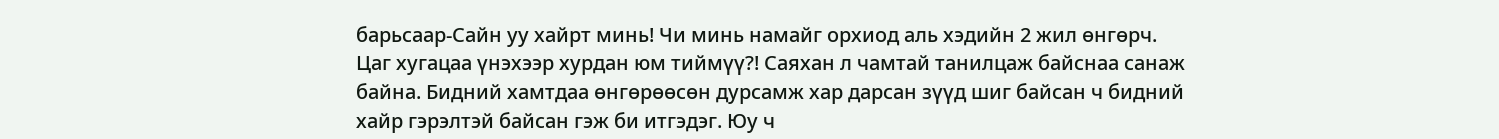барьсаар-Сайн уу хайрт минь! Чи минь намайг орхиод аль хэдийн 2 жил өнгөрч. Цаг хугацаа үнэхээр хурдан юм тиймүү?! Саяхан л чамтай танилцаж байснаа санаж байна. Бидний хамтдаа өнгөрөөсөн дурсамж хар дарсан зүүд шиг байсан ч бидний хайр гэрэлтэй байсан гэж би итгэдэг. Юу ч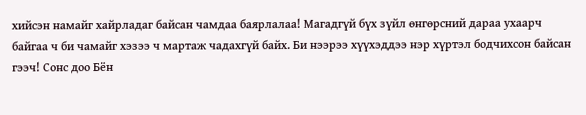хийсэн намайг хайрладаг байсан чамдаа баярлалаа! Магадгүй бүх зүйл өнгөрсний дараа ухаарч байгаа ч би чамайг хэзээ ч мартаж чадахгүй байх. Би нээрээ хүүхэддээ нэр хүртэл бодчихсон байсан гээч! Сонс доо Бён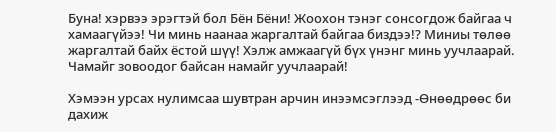Буна! хэрвээ эрэгтэй бол Бён Бёни! Жоохон тэнэг сонсогдож байгаа ч хамаагүйээ! Чи минь наанаа жаргалтай байгаа биздээ!? Миниы төлөө жаргалтай байх ёстой шүү! Хэлж амжаагүй бүх үнэнг минь уучлаарай. Чамайг зовоодог байсан намайг уучлаарай!

Хэмээн урсах нулимсаа шувтран арчин инээмсэглээд -Өнөөдрөөс би дахиж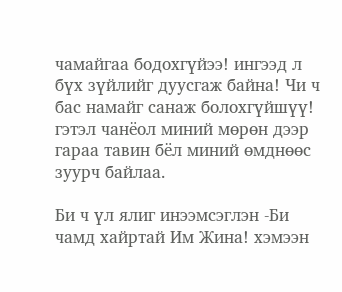чамайгаа бодохгүйээ! ингээд л бүх зүйлийг дуусгаж байна! Чи ч бас намайг санаж болохгүйшүү! гэтэл чанёол миний мөрөн дээр гараа тавин бёл миний өмднөөс зуурч байлаа.

Би ч үл ялиг инээмсэглэн -Би чамд хайртай Им Жина! хэмээн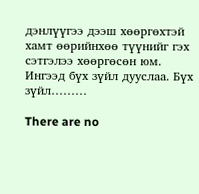дэнлүүгээ дээш хөөргөхтэй хамт өөрийнхөө түүнийг гэх сэтгэлээ хөөргөсөн юм. Ингээд бүх зүйл дууслаа. Бүх зүйл………

There are no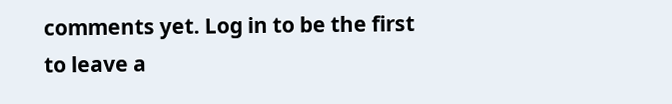comments yet. Log in to be the first to leave a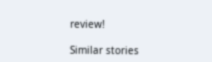review!

Similar stories